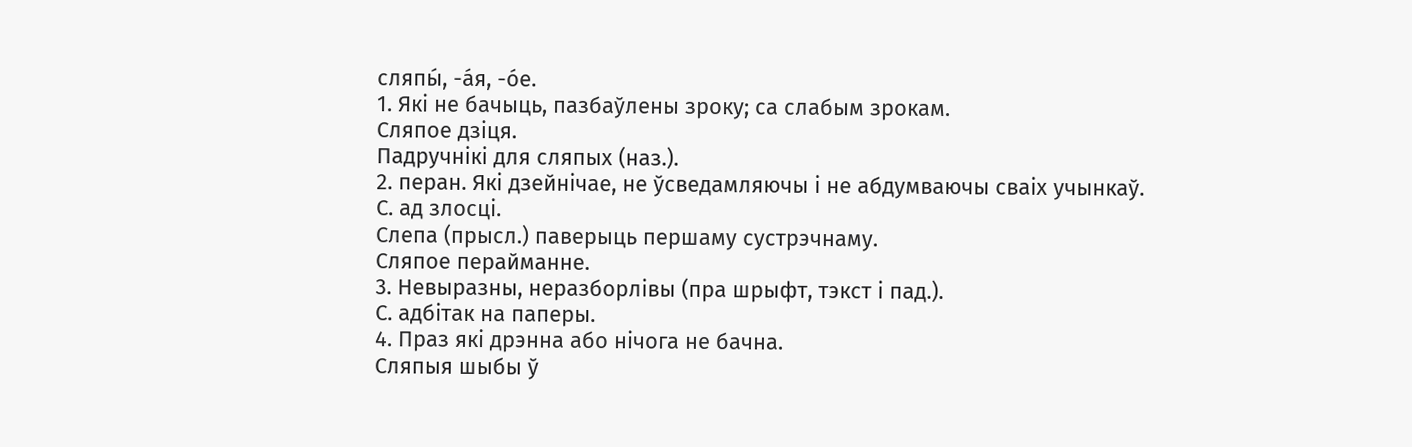сляпы́, -а́я, -о́е.
1. Які не бачыць, пазбаўлены зроку; са слабым зрокам.
Сляпое дзіця.
Падручнікі для сляпых (наз.).
2. перан. Які дзейнічае, не ўсведамляючы і не абдумваючы сваіх учынкаў.
С. ад злосці.
Слепа (прысл.) паверыць першаму сустрэчнаму.
Сляпое перайманне.
3. Невыразны, неразборлівы (пра шрыфт, тэкст і пад.).
С. адбітак на паперы.
4. Праз які дрэнна або нічога не бачна.
Сляпыя шыбы ў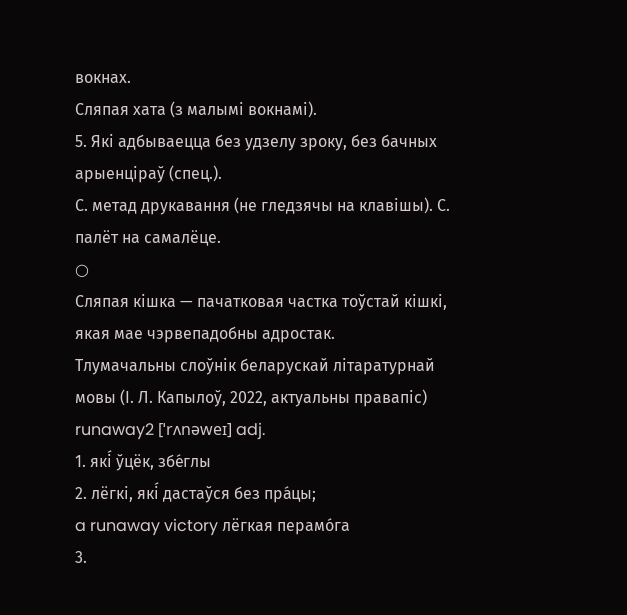вокнах.
Сляпая хата (з малымі вокнамі).
5. Які адбываецца без удзелу зроку, без бачных арыенціраў (спец.).
С. метад друкавання (не гледзячы на клавішы). С. палёт на самалёце.
○
Сляпая кішка — пачатковая частка тоўстай кішкі, якая мае чэрвепадобны адростак.
Тлумачальны слоўнік беларускай літаратурнай мовы (І. Л. Капылоў, 2022, актуальны правапіс)
runaway2 [ˈrʌnəweɪ] adj.
1. які́ ўцёк, збе́глы
2. лёгкі, які́ дастаўся без пра́цы;
a runaway victory лёгкая перамо́га
3.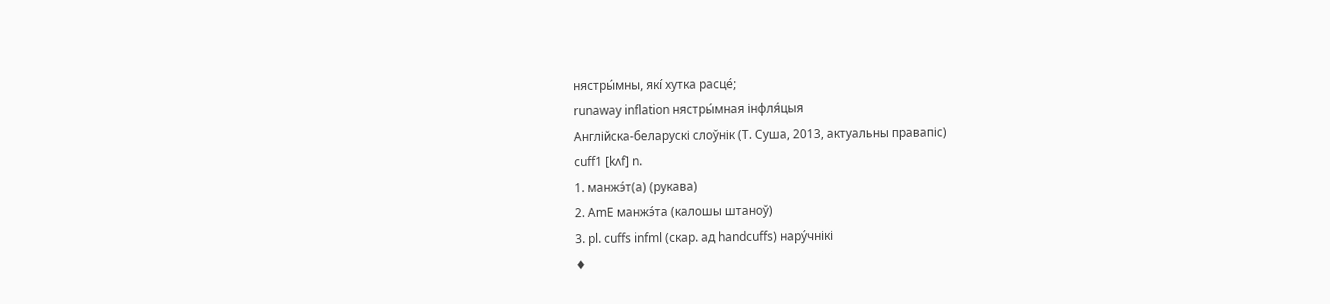нястры́мны, які́ хутка расце́;
runaway inflation нястры́мная інфля́цыя
Англійска-беларускі слоўнік (Т. Суша, 2013, актуальны правапіс)
cuff1 [kʌf] n.
1. манжэ́т(а) (рукава)
2. AmE манжэ́та (калошы штаноў)
3. pl. cuffs infml (скар. ад handcuffs) нару́чнікі
♦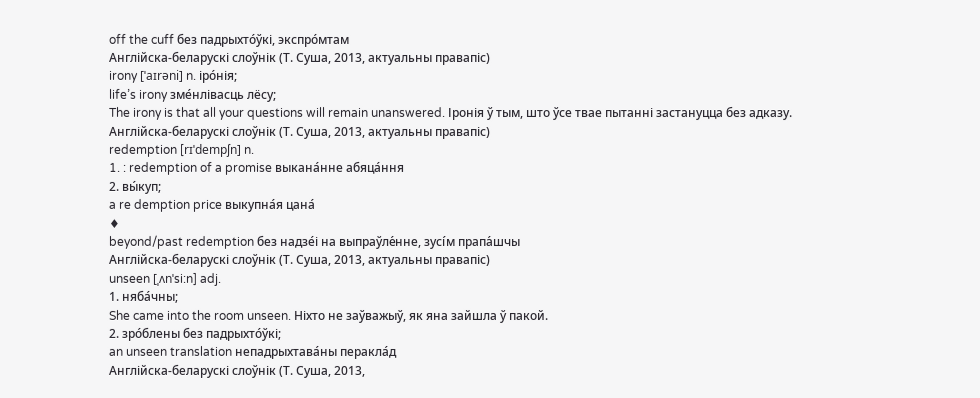off the cuff без падрыхто́ўкі, экспро́мтам
Англійска-беларускі слоўнік (Т. Суша, 2013, актуальны правапіс)
irony [ˈaɪrəni] n. іро́нія;
life’s irony зме́нлівасць лёсу;
The irony is that all your questions will remain unanswered. Іронія ў тым, што ўсе твае пытанні застануцца без адказу.
Англійска-беларускі слоўнік (Т. Суша, 2013, актуальны правапіс)
redemption [rɪˈdempʃn] n.
1. : redemption of a promise выкана́нне абяца́ння
2. вы́куп;
a re demption price выкупна́я цана́
♦
beyond/past redemption без надзе́і на выпраўле́нне, зусі́м прапа́шчы
Англійска-беларускі слоўнік (Т. Суша, 2013, актуальны правапіс)
unseen [ˌʌnˈsi:n] adj.
1. няба́чны;
She came into the room unseen. Ніхто не заўважыў, як яна зайшла ў пакой.
2. зро́блены без падрыхто́ўкі;
an unseen translation непадрыхтава́ны перакла́д
Англійска-беларускі слоўнік (Т. Суша, 2013,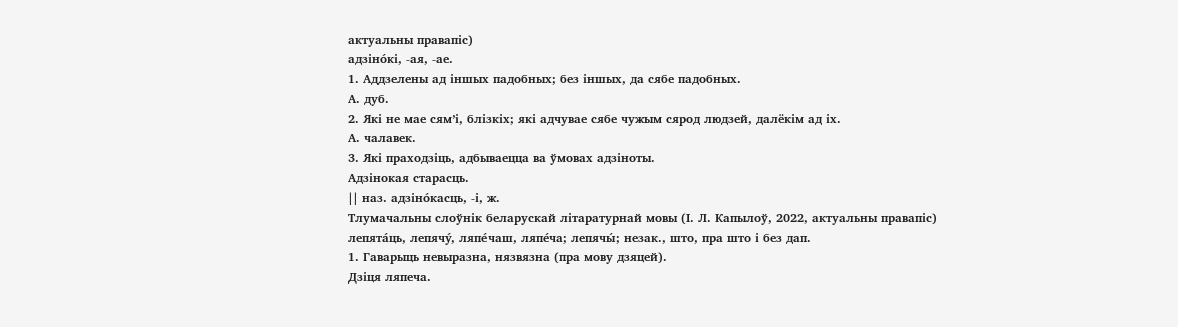актуальны правапіс)
адзіно́кі, -ая, -ае.
1. Аддзелены ад іншых падобных; без іншых, да сябе падобных.
А. дуб.
2. Які не мае сям’і, блізкіх; які адчувае сябе чужым сярод людзей, далёкім ад іх.
А. чалавек.
3. Які праходзіць, адбываецца ва ўмовах адзіноты.
Адзінокая старасць.
|| наз. адзіно́касць, -і, ж.
Тлумачальны слоўнік беларускай літаратурнай мовы (І. Л. Капылоў, 2022, актуальны правапіс)
лепята́ць, лепячу́, ляпе́чаш, ляпе́ча; лепячы́; незак., што, пра што і без дап.
1. Гаварыць невыразна, нязвязна (пра мову дзяцей).
Дзіця ляпеча.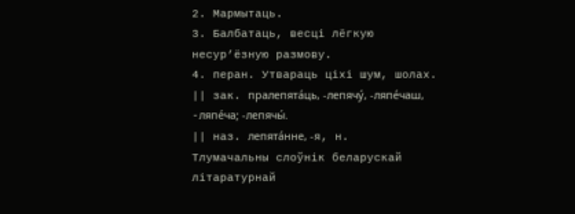2. Мармытаць.
3. Балбатаць, весці лёгкую несур’ёзную размову.
4. перан. Утвараць ціхі шум, шолах.
|| зак. пралепята́ць, -лепячу́, -ляпе́чаш, -ляпе́ча; -лепячы́.
|| наз. лепята́нне, -я, н.
Тлумачальны слоўнік беларускай літаратурнай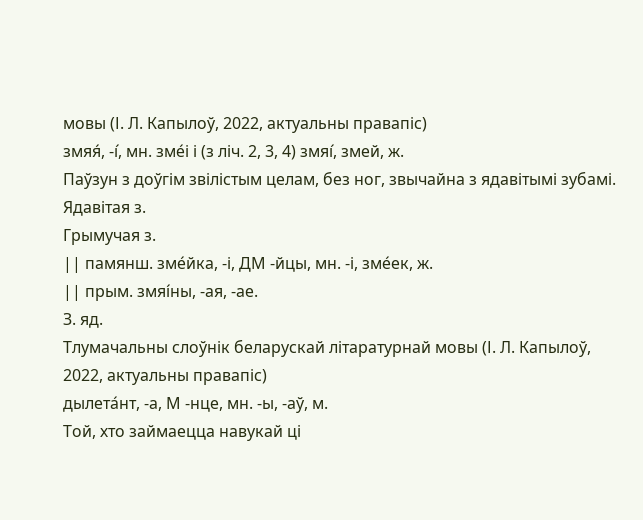мовы (І. Л. Капылоў, 2022, актуальны правапіс)
змяя́, -і́, мн. зме́і і (з ліч. 2, 3, 4) змяі́, змей, ж.
Паўзун з доўгім звілістым целам, без ног, звычайна з ядавітымі зубамі.
Ядавітая з.
Грымучая з.
|| памянш. зме́йка, -і, ДМ -йцы, мн. -і, зме́ек, ж.
|| прым. змяі́ны, -ая, -ае.
З. яд.
Тлумачальны слоўнік беларускай літаратурнай мовы (І. Л. Капылоў, 2022, актуальны правапіс)
дылета́нт, -а, М -нце, мн. -ы, -аў, м.
Той, хто займаецца навукай ці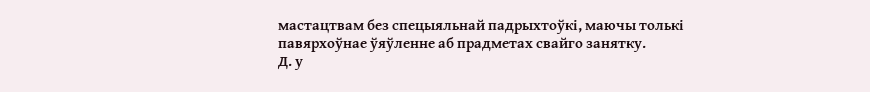мастацтвам без спецыяльнай падрыхтоўкі, маючы толькі павярхоўнае ўяўленне аб прадметах свайго занятку.
Д. у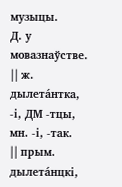музыцы.
Д. у мовазнаўстве.
|| ж. дылета́нтка, -і, ДМ -тцы, мн. -і, -так.
|| прым. дылета́нцкі,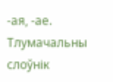-ая, -ае.
Тлумачальны слоўнік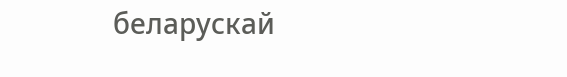беларускай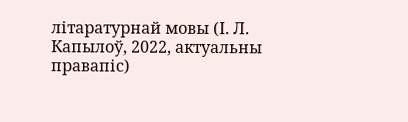літаратурнай мовы (І. Л. Капылоў, 2022, актуальны правапіс)